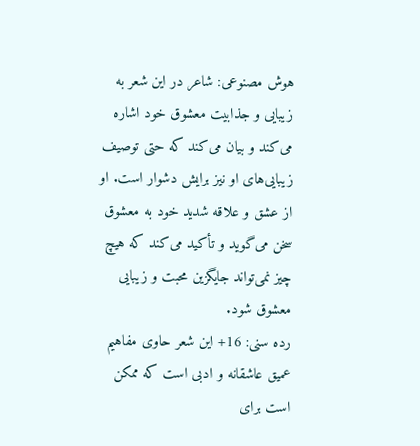هوش مصنوعی: شاعر در این شعر به زیبایی و جذابیت معشوق خود اشاره می‌کند و بیان می‌کند که حتی توصیف زیبایی‌های او نیز برایش دشوار است. او از عشق و علاقه شدید خود به معشوق سخن می‌گوید و تأکید می‌کند که هیچ چیز نمی‌تواند جایگزین محبت و زیبایی معشوق شود.
رده سنی: 16+ این شعر حاوی مفاهیم عمیق عاشقانه و ادبی است که ممکن است برای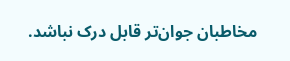مخاطبان جوان‌تر قابل درک نباشد.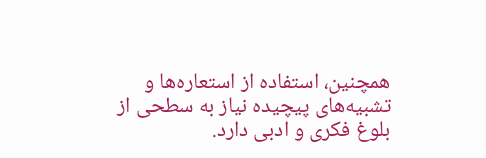همچنین، استفاده از استعاره‌ها و تشبیه‌های پیچیده نیاز به سطحی از بلوغ فکری و ادبی دارد.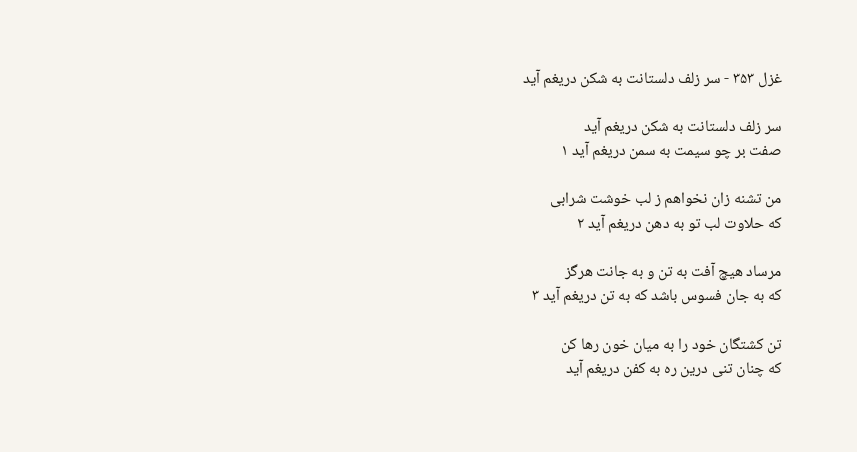غزل ۳۵۳ - سر زلف دلستانت به شکن دریغم آید

سر زلف دلستانت به شکن دریغم آید
صفت بر چو سیمت به سمن دریغم آید ۱

من تشنه زان نخواهم ز لب خوشت شرابی
که حلاوت لب تو به دهن دریغم آید ۲

مرساد هیچ آفت به تن و به جانت هرگز
که به جان فسوس باشد که به تن دریغم آید ۳

تن کشتگان خود را به میان خون رها کن
که چنان تنی درین ره به کفن دریغم آید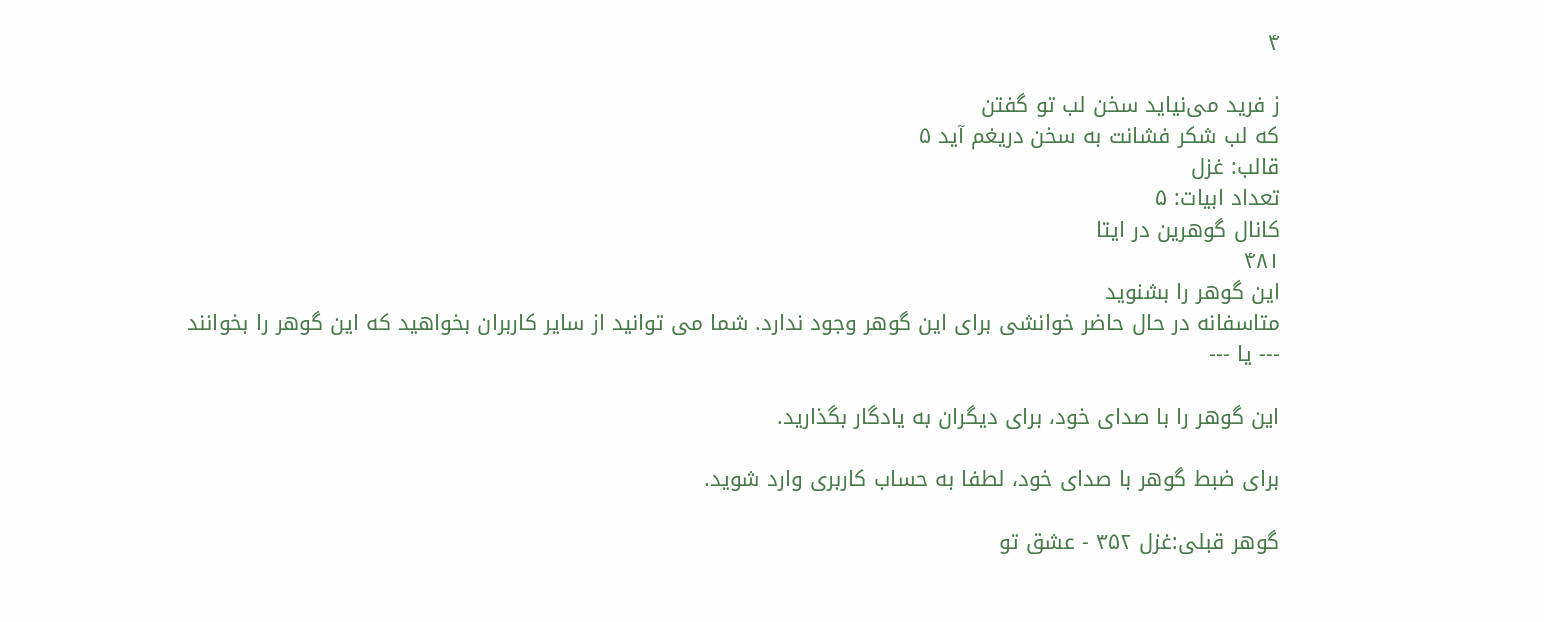۴

ز فرید می‌نیاید سخن لب تو گفتن
که لب شکر فشانت به سخن دریغم آید ۵
قالب: غزل
تعداد ابیات: ۵
کانال گوهرین در ایتا
۴۸۱
این گوهر را بشنوید
متاسفانه در حال حاضر خوانشی برای این گوهر وجود ندارد. شما می توانید از سایر کاربران بخواهید که این گوهر را بخوانند
--- یا ---

این گوهر را با صدای خود، برای دیگران به یادگار بگذارید.

برای ضبط گوهر با صدای خود، لطفا به حساب کاربری وارد شوید.

گوهر قبلی:غزل ۳۵۲ - عشق تو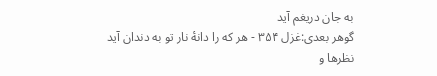به جان دریغم آید
گوهر بعدی:غزل ۳۵۴ - هر که را دانهٔ نار تو به دندان آید
نظرها و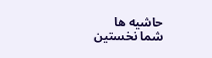حاشیه ها
شما نخستین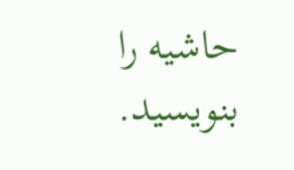حاشیه را بنویسید.